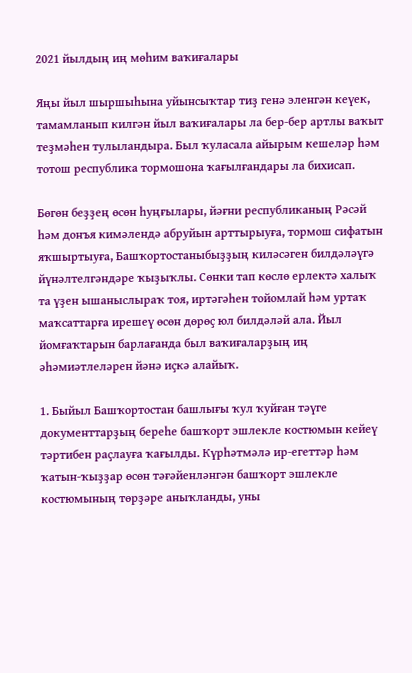2021 йылдың иң мөһим ваҡиғалары

Яңы йыл шыршыһына уйынсыҡтар тиҙ генә эленгән кеүек, тамамланып килгән йыл ваҡиғалары ла бер-бер артлы ваҡыт теҙмәһен тулыландыра. Был ҡуласала айырым кешеләр һәм тотош республика тормошона ҡағылғандары ла бихисап.

Бөгөн беҙҙең өсөн һуңғылары, йәғни республиканың Рәсәй һәм донъя кимәлендә абруйын арттырыуға, тормош сифатын яҡшыртыуға, Башҡортостаныбыҙҙың киләсәген билдәләүгә йүнәлтелгәндәре ҡыҙыҡлы. Сөнки тап көслө ерлектә халыҡ та үҙен ышаныслыраҡ тоя, иртәгәһен тойомлай һәм уртаҡ маҡсаттарға ирешеү өсөн дөрөҫ юл билдәләй ала. Йыл йомғаҡтарын барлағанда был ваҡиғаларҙың иң әһәмиәтлеләрен йәнә иҫкә алайыҡ.

1. Быйыл Башҡортостан башлығы ҡул ҡуйған тәүге документтарҙың береһе башҡорт эшлекле костюмын кейеү тәртибен раҫлауға ҡағылды. Күрһәтмәлә ир-егеттәр һәм ҡатын-ҡыҙҙар өсөн тәғәйенләнгән башҡорт эшлекле костюмының төрҙәре аныҡланды, уны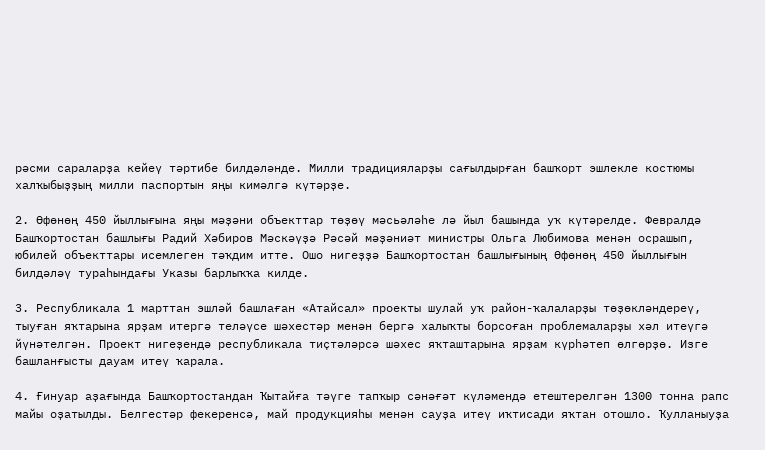рәсми сараларҙа кейеү тәртибе билдәләнде. Милли традицияларҙы сағылдырған башҡорт эшлекле костюмы халҡыбыҙҙың милли паспортын яңы кимәлгә күтәрҙе.

2. Өфөнөң 450 йыллығына яңы мәҙәни объекттар төҙөү мәсьәләһе лә йыл башында уҡ күтәрелде. Февралдә Башҡортостан башлығы Радий Хәбиров Мәскәүҙә Рәсәй мәҙәниәт министры Ольга Любимова менән осрашып, юбилей объекттары исемлеген тәҡдим итте. Ошо нигеҙҙә Башҡортостан башлығының Өфөнөң 450 йыллығын билдәләү тураһындағы Указы барлыҡҡа килде.

3. Республикала 1 марттан эшләй башлаған «Атайсал» проекты шулай уҡ район-ҡалаларҙы төҙөкләндереү, тыуған яҡтарына ярҙам итергә теләүсе шәхестәр менән бергә халыҡты борсоған проблемаларҙы хәл итеүгә йүнәтелгән. Проект нигеҙендә республикала тиҫтәләрсә шәхес яҡташтарына ярҙам күрһәтеп өлгөрҙө. Изге башланғысты дауам итеү ҡарала.

4. Ғинуар аҙағында Башҡортостандан Ҡытайға тәүге тапҡыр сәнәғәт күләмендә етештерелгән 1300 тонна рапс майы оҙатылды. Белгестәр фекеренсә, май продукцияһы менән сауҙа итеү иҡтисади яҡтан отошло. Ҡулланыуҙа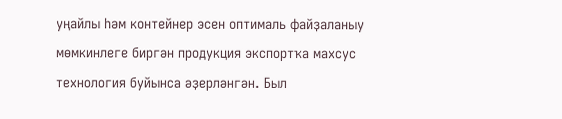уңайлы һәм контейнер эсен оптималь файҙаланыу мөмкинлеге биргән продукция экспортҡа махсус технология буйынса әҙерләнгән. Был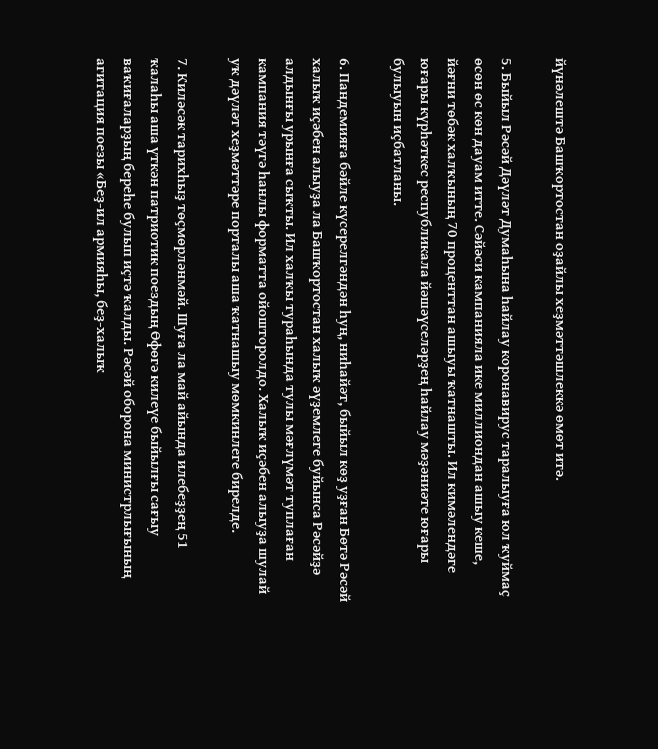йүнәлештә Башҡортостан оҙайлы хеҙмәттәшлеккә өмөт итә.

5. Быйыл Рәсәй Дәүләт Думаһына һайлау коронавирус таралыуға юл ҡуймаҫ өсөн өс көн дауам итте. Сәйәси кампанияла ике миллиондан ашыу кеше, йәғни төбәк халҡының 70 проценттан ашыуы ҡатнашты. Ил кимәлендәге юғары күрһәткес республикала йәшәүселәрҙең һайлау мәҙәниәте юғары булыуын иҫбатланы.

6. Пандемияға бәйле күсерелгәндән һуң, ниһайәт, быйыл көҙ уҙған Бөтә Рәсәй халыҡ иҫәбен алыуҙа ла Башҡортостан халыҡ әүҙемлеге буйынса Рәсәйҙә алдынғы урынға сыҡты. Ил халҡы тураһында тулы мәғлүмәт туплаған кампания тәүгә һанлы форматта ойошторолдо. Халыҡ иҫәбен алыуҙа шулай уҡ дәүләт хеҙмәттәре порталы аша ҡатнашыу мөмкинлеге бирелде.

7. Киләсәк тарихһыҙ төҫмөрләнмәй. Шуға ла май айында илебеҙҙең 51 ҡалаһы аша үткән патриотик поездың Өфөгә килеүе быйылғы сағыу ваҡиғаларҙың береһе булып иҫтә ҡалды. Рәсәй оборона министрлығының агитация поезы «Беҙ-ил армияһы, беҙ-халыҡ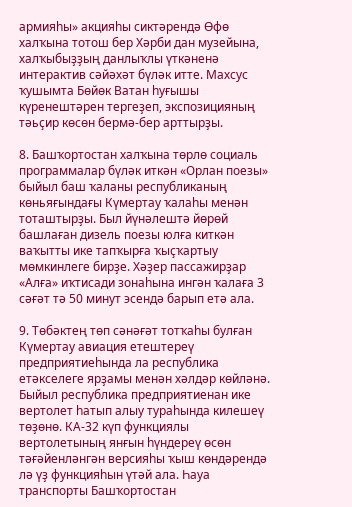армияһы» акцияһы сиктәрендә Өфө халҡына тотош бер Хәрби дан музейына, халҡыбыҙҙың данлыҡлы үткәненә интерактив сәйәхәт бүләк итте. Махсус ҡушымта Бөйөк Ватан һуғышы күренештәрен тергеҙеп, экспозицияның тәьҫир көсөн бермә-бер арттырҙы.

8. Башҡортостан халҡына төрлө социаль программалар бүләк иткән «Орлан поезы» быйыл баш ҡаланы республиканың көньяғындағы Күмертау ҡалаһы менән тоташтырҙы. Был йүнәлештә йөрөй башлаған дизель поезы юлға киткән ваҡытты ике тапҡырға ҡыҫҡартыу мөмкинлеге бирҙе. Хәҙер пассажирҙар «Алға» иҡтисади зонаһына ингән ҡалаға 3 сәғәт тә 50 минут эсендә барып етә ала.

9. Төбәктең төп сәнәғәт тотҡаһы булған Күмертау авиация етештереү предприятиеһында ла республика етәкселеге ярҙамы менән хәлдәр көйләнә. Быйыл республика предприятиенан ике вертолет һатып алыу тураһында килешеү төҙөнө. КА-32 күп функциялы вертолетының янғын һүндереү өсөн тәғәйенләнгән версияһы ҡыш көндәрендә лә үҙ функцияһын үтәй ала. Һауа транспорты Башҡортостан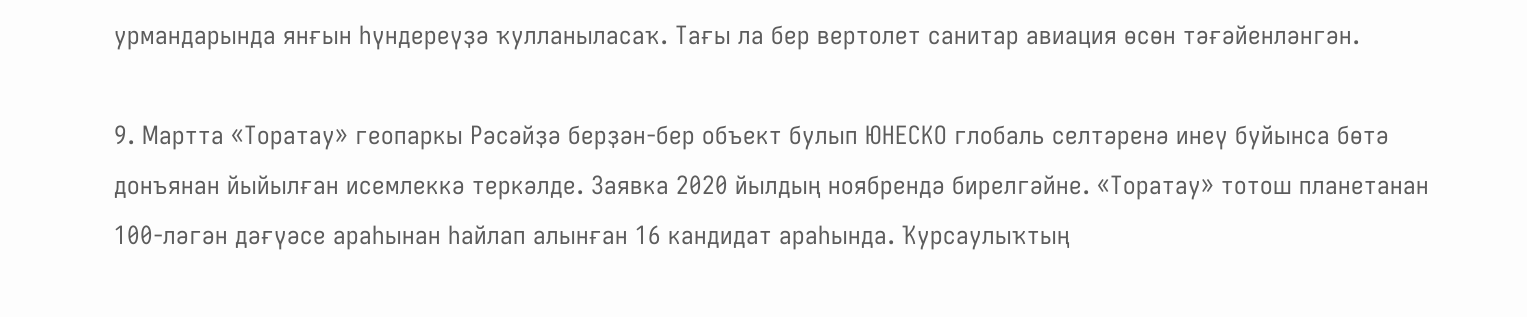урмандарында янғын һүндереүҙә ҡулланыласаҡ. Тағы ла бер вертолет санитар авиация өсөн тәғәйенләнгән.

9. Мартта «Торатау» геопаркы Рәсәйҙә берҙән-бер объект булып ЮНЕСКО глобаль селтәренә инеү буйынса бөтә донъянан йыйылған исемлеккә теркәлде. Заявка 2020 йылдың ноябрендә бирелгәйне. «Торатау» тотош планетанан 100-ләгән дәғүәсе араһынан һайлап алынған 16 кандидат араһында. Ҡурсаулыҡтың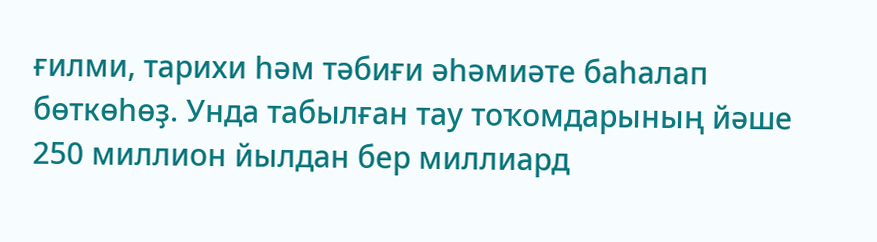ғилми, тарихи һәм тәбиғи әһәмиәте баһалап бөткөһөҙ. Унда табылған тау тоҡомдарының йәше 250 миллион йылдан бер миллиард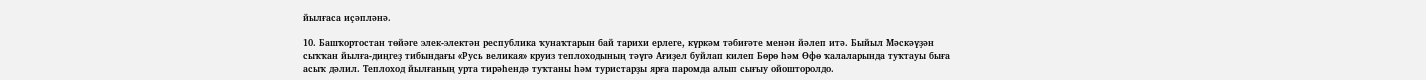йылғаса иҫәпләнә.

10. Башҡортостан төйәге элек-электән республика ҡунаҡтарын бай тарихи ерлеге, күркәм тәбиғәте менән йәлеп итә. Быйыл Мәскәүҙән сыҡҡан йылға-диңгеҙ тибындағы «Русь великая» круиз теплоходының тәүгә Ағиҙел буйлап килеп Бөрө һәм Өфө ҡалаларында туҡтауы быға асыҡ дәлил. Теплоход йылғаның урта тирәһендә туҡтаны һәм туристарҙы ярға паромда алып сығыу ойошторолдо.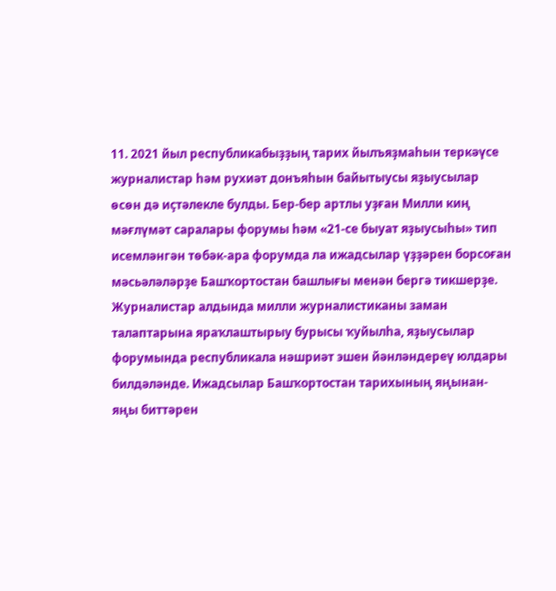11. 2021 йыл республикабыҙҙың тарих йылъяҙмаһын теркәүсе журналистар һәм рухиәт донъяһын байытыусы яҙыусылар өсөн дә иҫтәлекле булды. Бер-бер артлы уҙған Милли киң мәғлүмәт саралары форумы һәм «21-се быуат яҙыусыһы» тип исемләнгән төбәк-ара форумда ла ижадсылар үҙҙәрен борсоған мәсьәләләрҙе Башҡортостан башлығы менән бергә тикшерҙе. Журналистар алдында милли журналистиканы заман талаптарына яраҡлаштырыу бурысы ҡуйылһа, яҙыусылар форумында республикала нәшриәт эшен йәнләндереү юлдары билдәләнде. Ижадсылар Башҡортостан тарихының яңынан-яңы биттәрен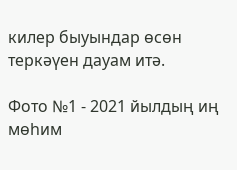килер быуындар өсөн теркәүен дауам итә.

Фото №1 - 2021 йылдың иң мөһим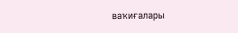ваҡиғалары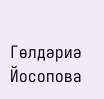Гөлдәриә Йосопова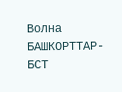Волна
БАШКОРТТАР-БСТ